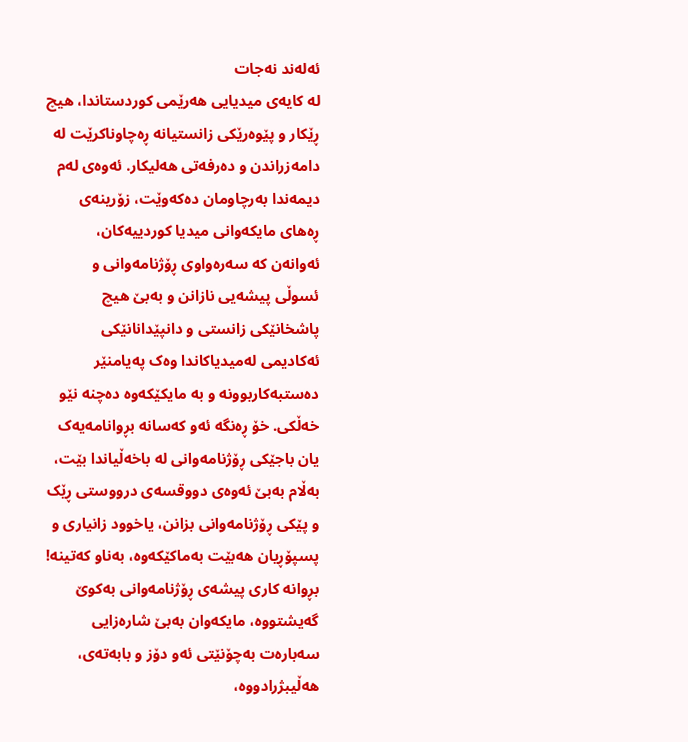ئەلەند نەجات
لە کایەی میدیایی هەرێمی کوردستاندا، هیچ ڕێکار و پێوەرێکی زانستیانە ڕەچاوناکرێت لە دامەزراندن و دەرفەتی هەلیکار. ئەوەی لەم دیمەندا بەرچاومان دەکەوێت، زۆرینەی ڕەهای مایکەوانی میدیا کوردییەکان، ئەوانەن کە سەرەواوی ڕۆژنامەوانی و ئسوڵی پیشەیی نازانن و بەبێ هیچ پاشخانێکی زانستی و دانپێدانانێکی ئەکادیمی لەمیدیاکاندا وەک پەیامنێر دەستبەکاربوونە و بە مایکێکەوە دەچنە نێو خەڵکی. خۆ ڕەنگە ئەو کەسانە بڕوانامەیەک یان باجێکی ڕۆژنامەوانی لە باخەڵیاندا بێت، بەڵام بەبێ ئەوەی دووقسەی درووستی ڕێک و پێکی ڕۆژنامەوانی بزانن، یاخوود زانیاری و پسپۆڕیان هەبێت بەماکێکەوە، بەناو کەتینە!
بڕوانە کاری پیشەی ڕۆژنامەوانی بەکوێ گەیشتووە، مایکەوان بەبێ شارەزایی سەبارەت بەچۆنێتی ئەو دۆز و بابەتەی، هەڵیبژرادووە،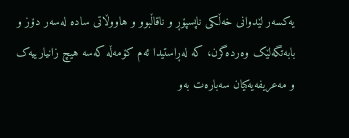یەکسەر لێدوانی خەڵکی ناپسپۆڕ و ناقاڵبوو و هاووڵاتی سادە لەسەر دۆز و بابەتگەلێک وەردەگرن، کە لەڕاستیدا ئەم کۆمەڵە کەسە هیچ زانیارییەک و مەعریفەیەکیان سەبارەت بەو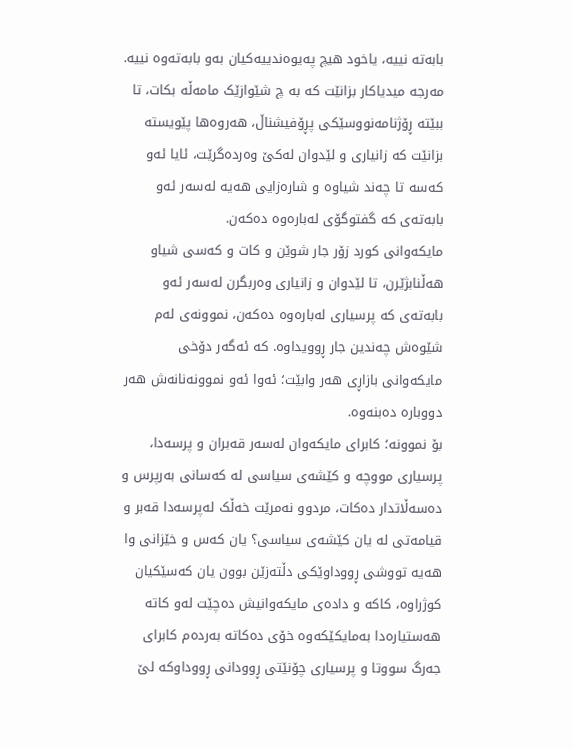بابەتە نییە، یاخود هیچ پەیوەندییەکیان بەو بابەتەوە نییە.
مەرجە میدیاکار بزانێت کە بە چ شێوازێک مامەڵە بکات، تا ببێتە ڕۆژنامەنووسێکی پڕۆفیشناڵ، هەروەها پێویستە بزانێت کە زانیاری و لێدوان لەکێ وەردەگرێت، ئایا ئەو کەسە تا چەند شیاوە و شارەزایی هەیە لەسەر ئەو بابەتەی کە گفتوگۆی لەبارەوە دەکەن.
مایکەوانی کورد زۆر جار شوێن و کات و کەسی شیاو هەڵنابژێرن، تا لێدوان و زانیاری وەربگرن لەسەر ئەو بابەتەی کە پرسیاری لەبارەوە دەکەن، نموونەی لەم شێوەش چەندین جار ڕوویداوە. کە ئەگەر دۆخی مایکەوانی بازاڕی هەر وابێت؛ ئەوا ئەو نموونەنانەش هەر دووبارە دەبنەوە.
بۆ نموونە؛ کابرای مایکەوان لەسەر قەبران و پرسەدا، پرسیاری مووچە و کێشەی سیاسی لە کەسانی بەرپرس و دەسەڵاتدار دەکات، مردوو نەمرێت خەڵک لەپرسەدا قەبر و قیامەتی لە یان کێشەی سیاسی؟ یان کەس و خێزانی وا هەیە تووشی ڕووداوێکی دڵتەزێن بوون یان کەسێکیان کوژراوە، کاکە و دادەی مایکەوانیش دەچێت لەو کاتە هەستیارەدا بەمایکێکەوە خۆی دەکاتە بەردەم کابرای جەرگ سووتا و پرسیاری چۆنێتی ڕوودانی ڕووداوکە لێ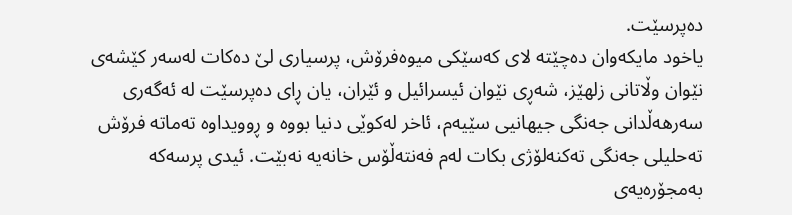دەپرسێت.
یاخود مایکەوان دەچێتە لای کەسێکی میوەفرۆش، پرسیاری لێ دەکات لەسەر کێشەی نێوان وڵاتانی زلهێز، شەڕی نێوان ئیسرائیل و ئێران، یان ڕای دەپرسێت لە ئەگەری سەرهەڵدانی جەنگی جیهانیی سێیەم، ئاخر لەکوێی دنیا بووە و ڕوویداوە تەماتە فرۆش تەحلیلی جەنگی تەکنەلۆژی بکات لەم فەنتەڵۆس خانەیە نەبێت. ئیدی پرسەکە بەمجۆرەیەی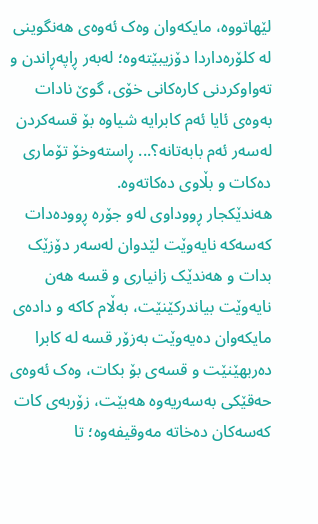لێهاتووە، مایکەوان وەک ئەوەی هەنگوینی لە کلۆرەداردا دۆزیبێتەوە؛ لەبەر ڕاپەڕاندن و تەواوکردنی کارەکانی خۆی، گوێ نادات بەوەی ئایا ئەم کابرایە شیاوە بۆ قسەکردن لەسەر ئەم بابەتانە؟... ڕاستەوخۆ تۆماری دەکات و بڵاوی دەکاتەوە.
هەندێکجار ڕووداوی لەو جۆرە ڕوودەدات کەسەکە نایەوێت لێدوان لەسەر دۆزێک بدات و هەندێک زانیاری و قسە هەن نایەوێت بیاندرکێنێت، بەڵام کاکە و دادەی مایکەوان دەیەوێت بەزۆر قسە لە کابرا دەربهێنێت و قسەی بۆ بکات، وەک ئەوەی حەقێکی بەسەریەوە هەبێت، زۆربەی کات کەسەکان دەخاتە مەوقیفەوە؛ تا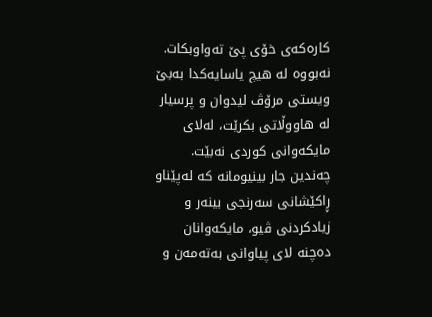کارەکەی خۆی پێ تەواوبکات. نەبووە لە هیچ یاسایەکدا بەبێ ویستی مرۆڤ لیدوان و پرسیار لە هاووڵاتی بکرێت، لەلای مایکەوانی کوردی نەبێت.
چەندین جار بینیومانە کە لەپێناو ڕاکێشانی سەرنجی بینەر و زیادکردنی ڤیو، مایکەوانان دەچنە لای پیاوانی بەتەمەن و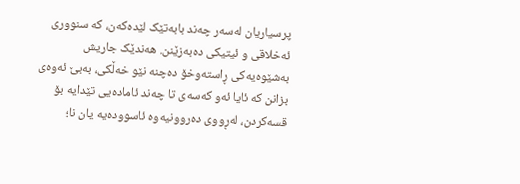پرسیاریان لەسەر چەند بابەتێک لێدەکەن، کە سنووری ئەخلاقی و ئیتیکی دەبەزێنن. هەندێک جاریش بەشێوەیەکی ڕاستەوخۆ دەچنە نێو خەڵکی، بەبێ ئەوەی بزانن کە ئایا ئەو کەسەی تا چەند ئامادەیی تێدایە بۆ قسەکردن، لەڕووی دەروونیەوە ئاسوودەیە یان نا؛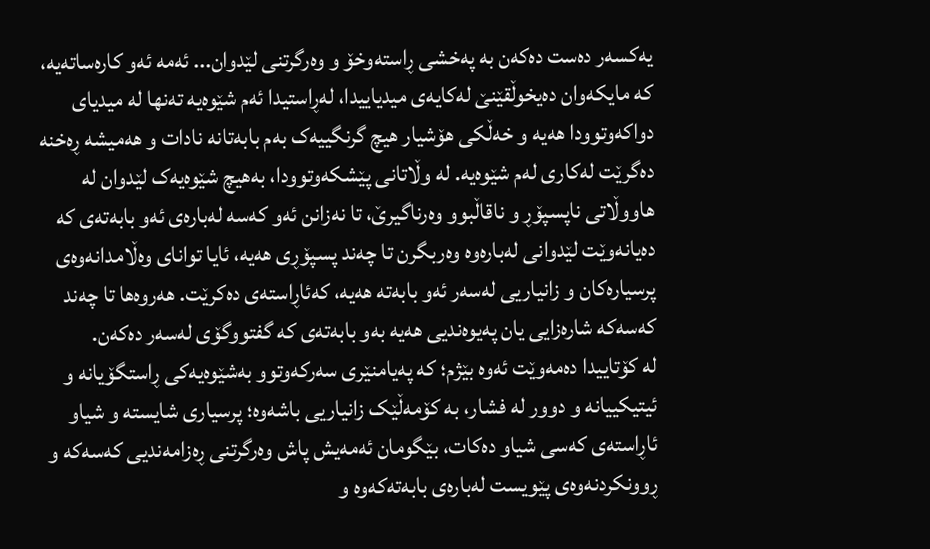یەکسەر دەست دەکەن بە پەخشی ڕاستەوخۆ و وەرگرتنی لێدوان... ئەمە ئەو کارەساتەیە، کە مایکەوان دەیخوڵقێنێ لەکایەی میدیاییدا، لەڕاستیدا ئەم شێوەیە تەنها لە میدیای دواکەوتوودا هەیە و خەڵکی هۆشیار هیچ گرنگییەک بەم بابەتانە نادات و هەمیشە ڕەخنە دەگرێت لەکاری لەم شێوەیە. لە وڵاتانی پێشکەوتوودا، بەهیچ شێوەیەک لێدوان لە هاووڵاتی ناپسپۆڕ و ناقاڵبوو وەرناگیرێ، تا نەزانن ئەو کەسە لەبارەی ئەو بابەتەی کە دەیانەوێت لێدوانی لەبارەوە وەربگرن تا چەند پسپۆڕی هەیە، ئایا توانای وەڵامدانەوەی پرسیارەکان و زانیاریی لەسەر ئەو بابەتە هەیە، کەئاڕاستەی دەکرێت. هەروەها تا چەند کەسەکە شارەزایی یان پەیوەندیی هەیە بەو بابەتەی کە گفتووگۆی لەسەر دەکەن.
لە کۆتاییدا دەمەوێت ئەوە بێژم؛ کە پەیامنێری سەرکەوتوو بەشێوەیەکی ڕاستگۆیانە و ئیتیکییانە و دوور لە فشار، بە کۆمەڵێک زانیاریی باشەوە؛ پرسیاری شایستە و شیاو ئاڕاستەی کەسی شیاو دەکات، بێگومان ئەمەیش پاش وەرگرتنی ڕەزامەندیی کەسەکە و ڕوونکردنەوەی پێویست لەبارەی بابەتەکەوە و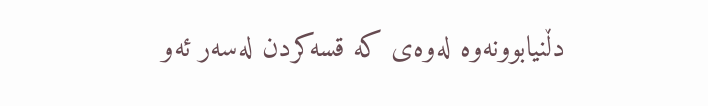دڵنیابوونەوە لەوەی کە قسەکردن لەسەر ئەو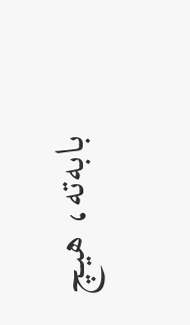بابەتە، هیچ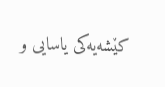کێشەیەکی یاسایی و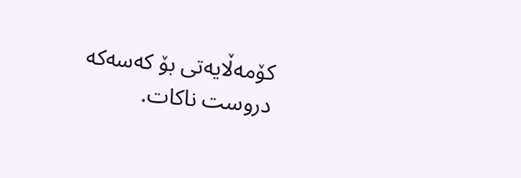کۆمەڵایەتی بۆ کەسەکە دروست ناکات.